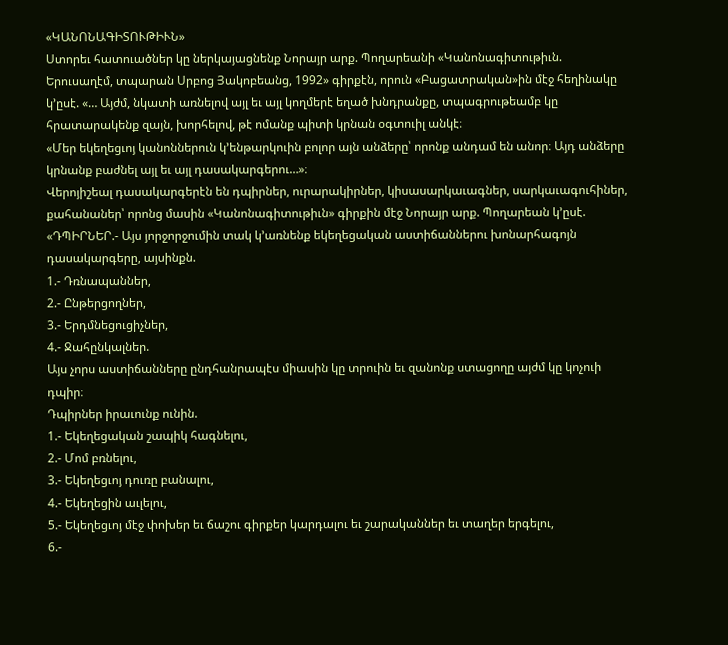«ԿԱՆՈՆԱԳԻՏՈՒԹԻՒՆ»
Ստորեւ հատուածներ կը ներկայացնենք Նորայր արք. Պողարեանի «Կանոնագիտութիւն. Երուսաղէմ, տպարան Սրբոց Յակոբեանց, 1992» գիրքէն, որուն «Բացատրական»ին մէջ հեղինակը կ՚ըսէ. «… Այժմ, նկատի առնելով այլ եւ այլ կողմերէ եղած խնդրանքը, տպագրութեամբ կը հրատարակենք զայն, խորհելով, թէ ոմանք պիտի կրնան օգտուիլ անկէ։
«Մեր եկեղեցւոյ կանոններուն կ՚ենթարկուին բոլոր այն անձերը՝ որոնք անդամ են անոր։ Այդ անձերը կրնանք բաժնել այլ եւ այլ դասակարգերու…»։
Վերոյիշեալ դասակարգերէն են դպիրներ, ուրարակիրներ, կիսասարկաւագներ, սարկաւագուհիներ, քահանաներ՝ որոնց մասին «Կանոնագիտութիւն» գիրքին մէջ Նորայր արք. Պողարեան կ՚ըսէ.
«ԴՊԻՐՆԵՐ.- Այս յորջորջումին տակ կ՚առնենք եկեղեցական աստիճաններու խոնարհագոյն դասակարգերը, այսինքն.
1.- Դռնապաններ,
2.- Ընթերցողներ,
3.- Երդմնեցուցիչներ,
4.- Ջահընկալներ.
Այս չորս աստիճանները ընդհանրապէս միասին կը տրուին եւ զանոնք ստացողը այժմ կը կոչուի դպիր։
Դպիրներ իրաւունք ունին.
1.- Եկեղեցական շապիկ հագնելու,
2.- Մոմ բռնելու,
3.- Եկեղեցւոյ դուռը բանալու,
4.- Եկեղեցին աւլելու,
5.- Եկեղեցւոյ մէջ փոխեր եւ ճաշու գիրքեր կարդալու եւ շարականներ եւ տաղեր երգելու,
6.-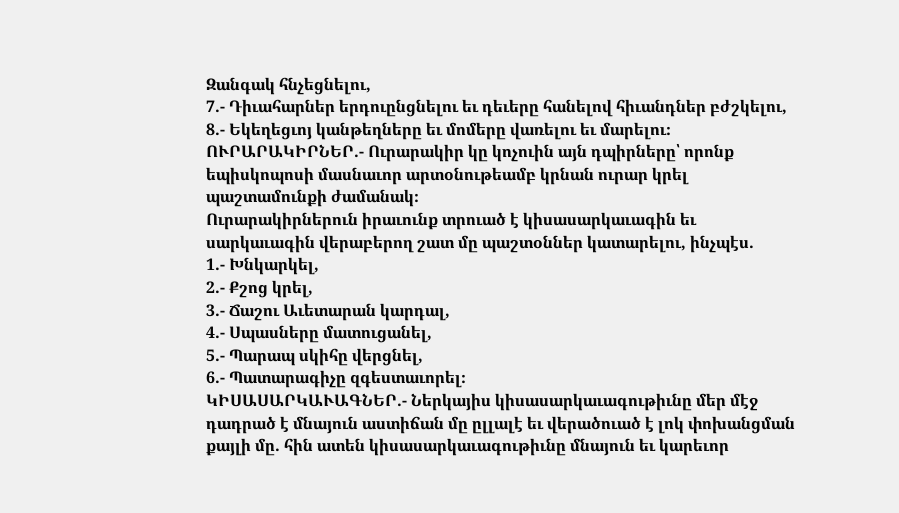Զանգակ հնչեցնելու,
7.- Դիւահարներ երդուընցնելու եւ դեւերը հանելով հիւանդներ բժշկելու,
8.- Եկեղեցւոյ կանթեղները եւ մոմերը վառելու եւ մարելու։
ՈՒՐԱՐԱԿԻՐՆԵՐ.- Ուրարակիր կը կոչուին այն դպիրները՝ որոնք եպիսկոպոսի մասնաւոր արտօնութեամբ կրնան ուրար կրել պաշտամունքի ժամանակ։
Ուրարակիրներուն իրաւունք տրուած է կիսասարկաւագին եւ սարկաւագին վերաբերող շատ մը պաշտօններ կատարելու, ինչպէս.
1.- Խնկարկել,
2.- Քշոց կրել,
3.- Ճաշու Աւետարան կարդալ,
4.- Սպասները մատուցանել,
5.- Պարապ սկիհը վերցնել,
6.- Պատարագիչը զգեստաւորել։
ԿԻՍԱՍԱՐԿԱՒԱԳՆԵՐ.- Ներկայիս կիսասարկաւագութիւնը մեր մէջ դադրած է մնայուն աստիճան մը ըլլալէ եւ վերածուած է լոկ փոխանցման քայլի մը. հին ատեն կիսասարկաւագութիւնը մնայուն եւ կարեւոր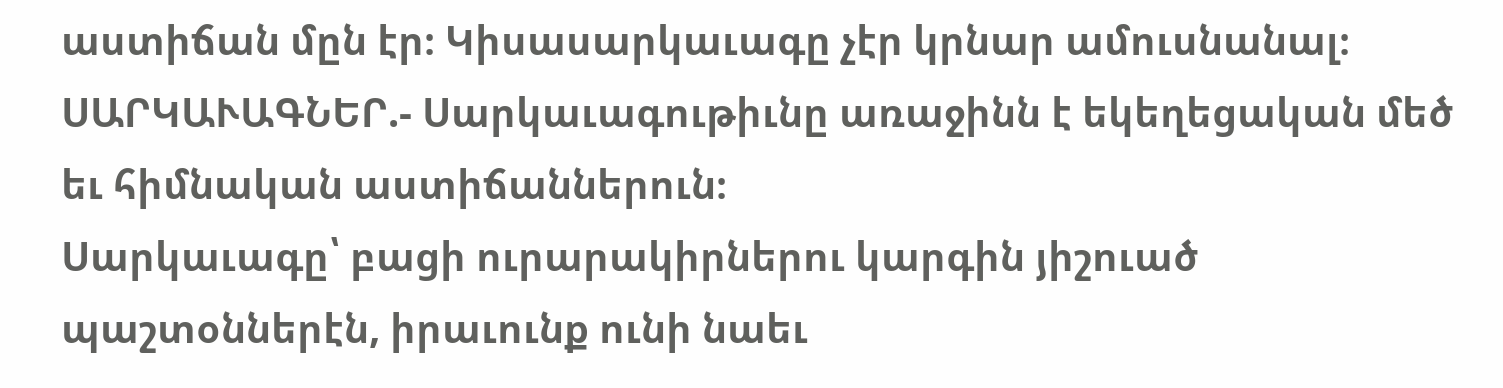աստիճան մըն էր։ Կիսասարկաւագը չէր կրնար ամուսնանալ։
ՍԱՐԿԱՒԱԳՆԵՐ.- Սարկաւագութիւնը առաջինն է եկեղեցական մեծ եւ հիմնական աստիճաններուն։
Սարկաւագը՝ բացի ուրարակիրներու կարգին յիշուած պաշտօններէն, իրաւունք ունի նաեւ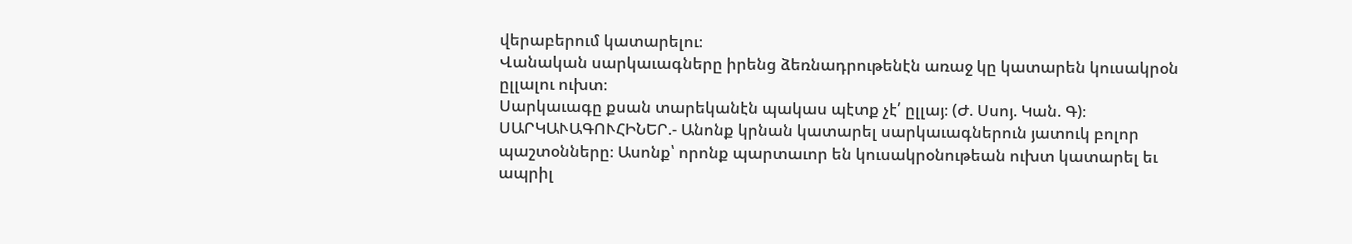վերաբերում կատարելու։
Վանական սարկաւագները իրենց ձեռնադրութենէն առաջ կը կատարեն կուսակրօն ըլլալու ուխտ։
Սարկաւագը քսան տարեկանէն պակաս պէտք չէ՛ ըլլայ։ (Ժ. Սսոյ. Կան. Գ)։
ՍԱՐԿԱՒԱԳՈՒՀԻՆԵՐ.- Անոնք կրնան կատարել սարկաւագներուն յատուկ բոլոր պաշտօնները։ Ասոնք՝ որոնք պարտաւոր են կուսակրօնութեան ուխտ կատարել եւ ապրիլ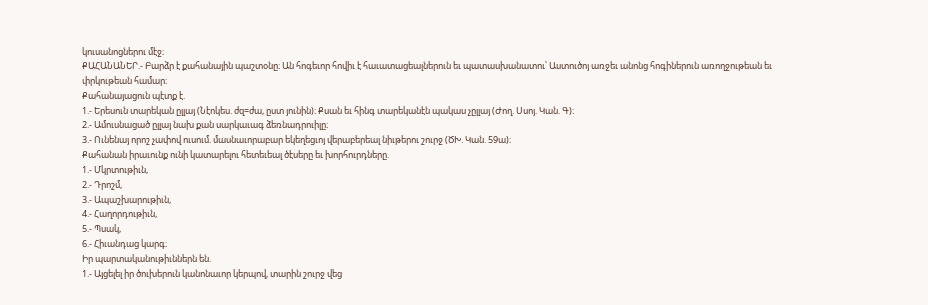կուսանոցներու մէջ։
ՔԱՀԱՆԱՆԵՐ.- Բարձր է քահանային պաշտօնը։ Ան հոգեւոր հովիւ է հաւատացեալներուն եւ պատասխանատու՝ Աստուծոյ առջեւ անոնց հոգիներուն առողջութեան եւ փրկութեան համար։
Քահանայացուն պէտք է.
1.- Երեսուն տարեկան ըլլայ (Նէոկես. ժզ=ժա, ըստ յունին)։ Քսան եւ հինգ տարեկանէն պակաս չըլլայ (Ժող. Սսոյ. Կան. Գ)։
2.- Ամուսնացած ըլլայ նախ քան սարկաւագ ձեռնադրուիլը։
3.- Ունենայ որոշ չափով ուսում. մասնաւորաբար եկեղեցւոյ վերաբերեալ նիւթերու շուրջ (ԾԽ. Կան. 59ա)։
Քահանան իրաւունք ունի կատարելու հետեւեալ ծէսերը եւ խորհուրդները.
1.- Մկրտութիւն,
2.- Դրոշմ,
3.- Ապաշխարութիւն,
4.- Հաղորդութիւն,
5.- Պսակ,
6.- Հիւանդաց կարգ։
Իր պարտականութիւններն են.
1.- Այցելել իր ծուխերուն կանոնաւոր կերպով, տարին շուրջ վեց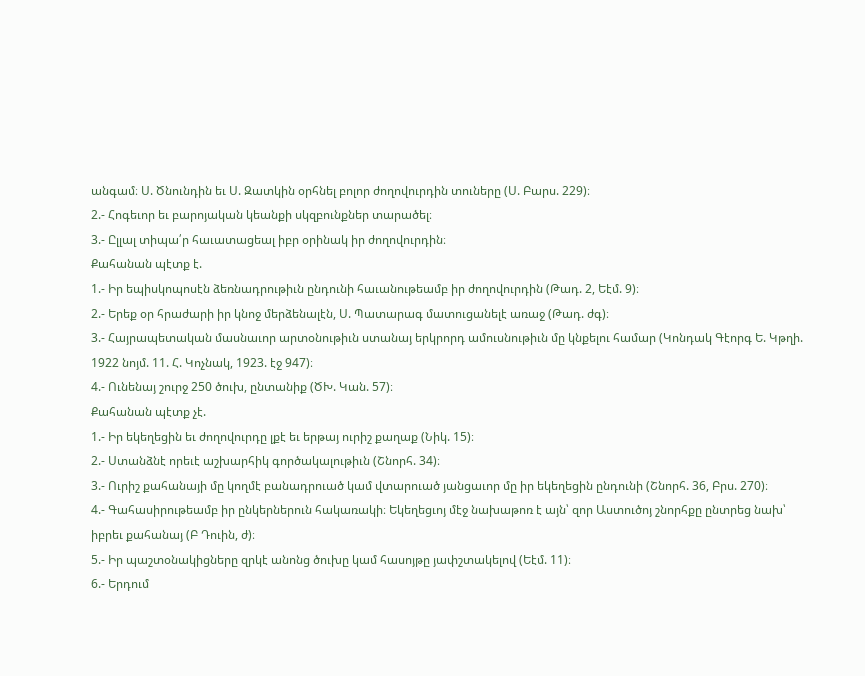անգամ։ Ս. Ծնունդին եւ Ս. Զատկին օրհնել բոլոր ժողովուրդին տուները (Ս. Բարս. 229)։
2.- Հոգեւոր եւ բարոյական կեանքի սկզբունքներ տարածել։
3.- Ըլլալ տիպա՛ր հաւատացեալ իբր օրինակ իր ժողովուրդին։
Քահանան պէտք է.
1.- Իր եպիսկոպոսէն ձեռնադրութիւն ընդունի հաւանութեամբ իր ժողովուրդին (Թադ. 2, Եէմ. 9)։
2.- Երեք օր հրաժարի իր կնոջ մերձենալէն, Ս. Պատարագ մատուցանելէ առաջ (Թադ. ժգ)։
3.- Հայրապետական մասնաւոր արտօնութիւն ստանայ երկրորդ ամուսնութիւն մը կնքելու համար (Կոնդակ Գէորգ Ե. Կթղի. 1922 նոյմ. 11. Հ. Կոչնակ, 1923. էջ 947)։
4.- Ունենայ շուրջ 250 ծուխ, ընտանիք (ԾԽ. Կան. 57)։
Քահանան պէտք չէ.
1.- Իր եկեղեցին եւ ժողովուրդը լքէ եւ երթայ ուրիշ քաղաք (Նիկ. 15)։
2.- Ստանձնէ որեւէ աշխարհիկ գործակալութիւն (Շնորհ. 34)։
3.- Ուրիշ քահանայի մը կողմէ բանադրուած կամ վտարուած յանցաւոր մը իր եկեղեցին ընդունի (Շնորհ. 36, Բրս. 270)։
4.- Գահասիրութեամբ իր ընկերներուն հակառակի։ Եկեղեցւոյ մէջ նախաթոռ է այն՝ զոր Աստուծոյ շնորհքը ընտրեց նախ՝ իբրեւ քահանայ (Բ Դուին, ժ)։
5.- Իր պաշտօնակիցները զրկէ անոնց ծուխը կամ հասոյթը յափշտակելով (Եէմ. 11)։
6.- Երդում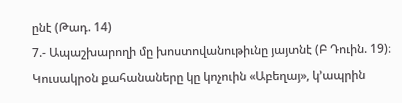ընէ (Թադ. 14)
7.- Ապաշխարողի մը խոստովանութիւնը յայտնէ (Բ Դուին. 19)։
Կուսակրօն քահանաները կը կոչուին «Աբեղայ», կ՚ապրին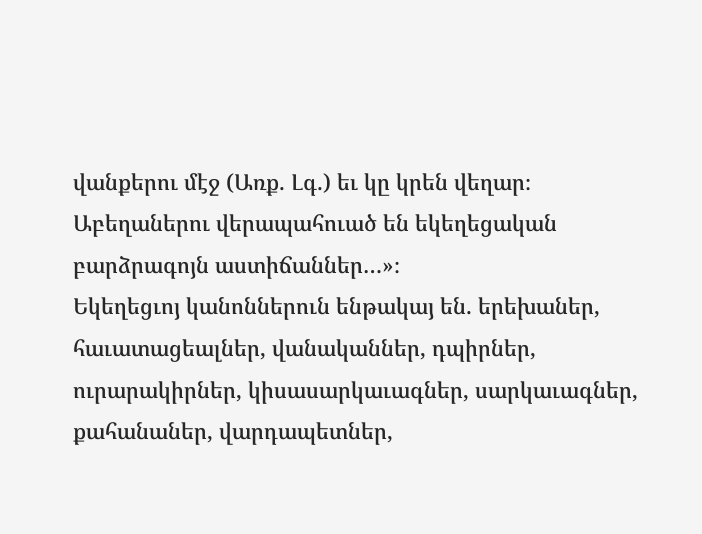վանքերու մէջ (Առք. Լգ.) եւ կը կրեն վեղար։ Աբեղաներու վերապահուած են եկեղեցական բարձրագոյն աստիճաններ…»։
Եկեղեցւոյ կանոններուն ենթակայ են. երեխաներ, հաւատացեալներ, վանականներ, դպիրներ, ուրարակիրներ, կիսասարկաւագներ, սարկաւագներ, քահանաներ, վարդապետներ,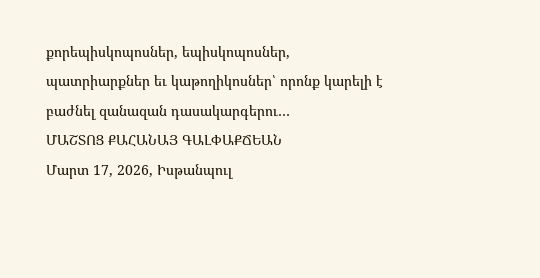քորեպիսկոպոսներ, եպիսկոպոսներ, պատրիարքներ եւ կաթողիկոսներ՝ որոնք կարելի է բաժնել զանազան դասակարգերու…
ՄԱՇՏՈՑ ՔԱՀԱՆԱՅ ԳԱԼՓԱՔՃԵԱՆ
Մարտ 17, 2026, Իսթանպուլ